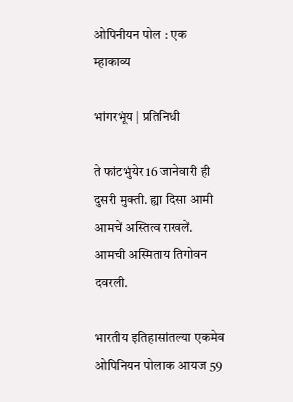ओपिनीयन पोल : एक म्हाकाव्य

भांगरभूंय | प्रतिनिधी

ते फांटभुंयेर 16 जानेवारी ही दुसरी मुक्ती. ह्या दिसा आमी आमचें अस्तित्व राखलें. आमची अस्मिताय तिगोवन दवरली.

भारतीय इतिहासांतल्या एकमेव ओपिनियन पोलाक आयज 59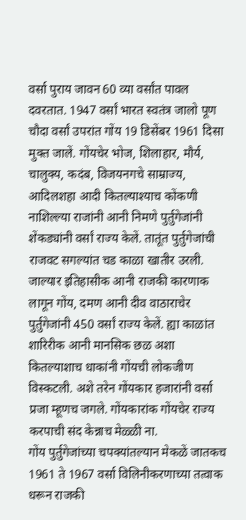वर्सा पुराय जावन 60 व्या वर्सांत पावल दवरतात. 1947 वर्सां भारत स्वतंत्र जालो पूण चौदा वर्सां उपरांत गोंय 19 डिसेंबर 1961 दिसा मुक्त जालें. गोंयचेर भोज, शिलाहार, मौर्य, चालुक्य, कदंब, विजयनगचे साम्राज्य, आदिलशहा आदी कितल्याश्याच कोंकणी नाशिल्ल्या राजांनी आनी निमणे पुर्तुगेजांनी शेंकड्यांनी वर्सां राज्य केलें. तातूंत पुर्तुगेजांची राजवट सगल्यांत चड काळा खातीर उरली. जाल्यार इतिहासीक आनी राजकी कारणाक लागून गोंय, दमण आनी दीव वाठाराचेर पुर्तुगेजांनी 450 वर्सां राज्य केलें. ह्या काळांत शारिरीक आनी मानसिक छळ अशा कितल्याशाच धाकांनी गोंयची लोकजीण विस्कटली. अशे तरेन गोंयकार हजारांनी वर्सा प्रजा म्हूणच जगले. गोंयकारांक गोंयचेर राज्य करपाची संद केन्नाच मेळ्ळी ना.
गोंय पुर्तुगेजांच्या चपक्यांतल्यान मेकळें जातकच 1961 ते 1967 वर्सा विलिनीकरणाच्या तत्वाक धरून राजकी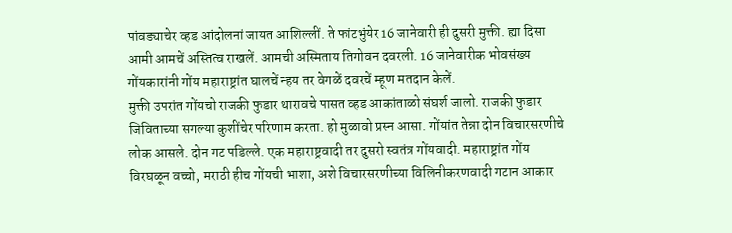पांवड्याचेर व्हड आंदोलनां जायत आशिल्लीं. ते फांटभुंयेर 16 जानेवारी ही दुसरी मुक्ती. ह्या दिसा आमी आमचें अस्तित्व राखलें. आमची अस्मिताय तिगोवन दवरली. 16 जानेवारीक भोवसंख्य गोंयकारांनी गोंय महाराष्ट्रांत घालचें न्हय तर वेगळें दवरचें म्हूण मतदान केलें.
मुक्ती उपरांत गोंयचो राजकी फुडार थारावचे पासत व्हड आकांताळो संघर्श जालो. राजकी फुडार जिविताच्या सगल्या कुशींचेर परिणाम करता. हो मुळावो प्रस्न आसा. गोंयांत तेन्ना दोन विचारसरणीचे लोक आसले. दोन गट पडिल्ले. एक महाराष्ट्रवादी तर दुसरो स्वतंत्र गोंयवादी. महाराष्ट्रांत गोंय विरघळून वच्चो, मराठी हीच गोंयची भाशा, अशे विचारसरणीच्या विलिनीकरणवादी गटान आकार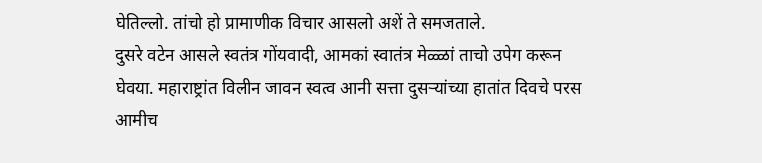घेतिल्लो. तांचो हो प्रामाणीक विचार आसलो अशें ते समजताले.
दुसरे वटेन आसले स्वतंत्र गोंयवादी, आमकां स्वातंत्र मेळ्ळां ताचो उपेग करून घेवया. महाराष्ट्रांत विलीन जावन स्वत्व आनी सत्ता दुसऱ्यांच्या हातांत दिवचे परस आमीच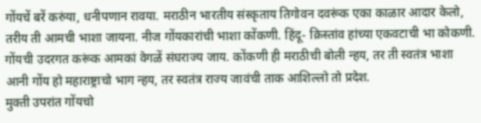गोंयचें बरें करुंया, धनीपणान रावया. मराठीन भारतीय संस्कृताय तिगोवन दवरूंक एका काळार आदार केलो, तरीय ती आमची भाशा जायना. नीज गोंयकारांची भाशा कोंकणी. हिंदू- क्रिस्तांव हांच्या एकवटाची भा कोकणी. गोंयची उदरगत करूंक आमकां वेगळें संघराज्य जाय. कोंकणी ही मराठीची बोली न्हय, तर ती स्वतंत्र भाशा आनी गोंय हो महाराष्ट्राचो भाग न्हय, तर स्वतंत्र राज्य जावंची ताक आशिल्लो तो प्रदेश.
मुक्ती उपरांत गोंयचो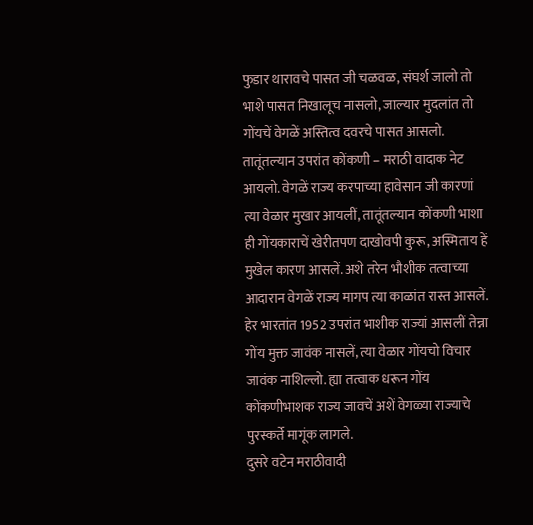फुडार थारावचे पासत जी चळवळ, संघर्श जालो तो भाशे पासत निखालूच नासलो, जाल्यार मुदलांत तो गोंयचें वेगळें अस्तित्व दवरचे पासत आसलो. तातूंतल्यान उपरांत कोंकणी – मराठी वादाक नेट आयलो. वेगळें राज्य करपाच्या हावेसान जी कारणां त्या वेळार मुखार आयलीं, तातूंतल्यान कोंकणी भाशा ही गोंयकाराचें खेरीतपण दाखोवपी कुरू, अस्मिताय हें मुखेल कारण आसलें. अशे तरेन भौशीक तत्वाच्या आदारान वेगळें राज्य मागप त्या काळांत रास्त आसलें.
हेर भारतांत 1952 उपरांत भाशीक राज्यां आसलीं तेन्ना गोंय मुक्त जावंक नासलें, त्या वेळार गोंयचो विचार जावंक नाशिल्लो. ह्या तत्वाक धरून गोंय कोंकणीभाशक राज्य जावचें अशें वेगळ्या राज्याचे पुरस्कर्ते मागूंक लागले.
दुसरे वटेन मराठीवादी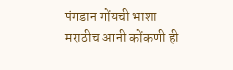पंगडान गोंयची भाशा मराठीच आनी कोंकणी ही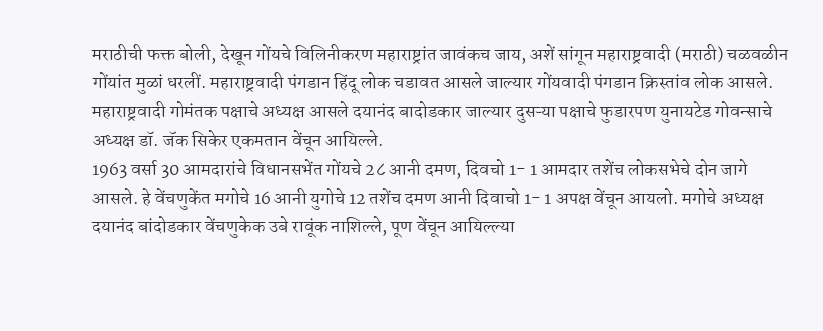मराठीची फक्त बोली, देखून गोंयचे विलिनीकरण महाराष्ट्रांत जावंकच जाय, अशें सांगून महाराष्ट्रवादी (मराठी) चळवळीन गोंयांत मुळां धरलीं. महाराष्ट्रवादी पंगडान हिंदू लोक चडावत आसले जाल्यार गोंयवादी पंगडान क्रिस्तांव लोक आसले. महाराष्ट्रवादी गोमंतक पक्षाचे अध्यक्ष आसले दयानंद बादोडकार जाल्यार दुसऱ्या पक्षाचे फुडारपण युनायटेड गोवन्साचे अध्यक्ष डॉ. जॅक सिकेर एकमतान वेंचून आयिल्ले.
1963 वर्सा 30 आमदारांचे विधानसभेंत गोंयचे 2८ आनी दमण, दिवचो 1- 1 आमदार तशेंच लोकसभेचे दोन जागे आसले. हे वेंचणुकेंत मगोचे 16 आनी युगोचे 12 तशेंच दमण आनी दिवाचो 1- 1 अपक्ष वेंचून आयलो. मगोचे अध्यक्ष दयानंद बांदोडकार वेंचणुकेक उबे रावूंक नाशिल्ले, पूण वेंचून आयिल्ल्या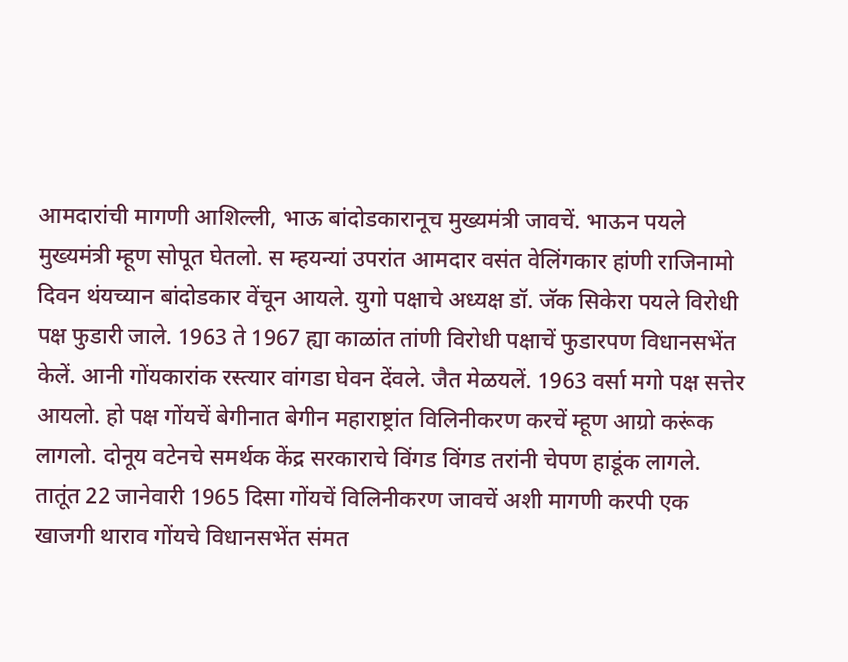आमदारांची मागणी आशिल्ली, भाऊ बांदोडकारानूच मुख्यमंत्री जावचें. भाऊन पयले मुख्यमंत्री म्हूण सोपूत घेतलो. स म्हयन्यां उपरांत आमदार वसंत वेलिंगकार हांणी राजिनामो दिवन थंयच्यान बांदोडकार वेंचून आयले. युगो पक्षाचे अध्यक्ष डॉ. जॅक सिकेरा पयले विरोधी पक्ष फुडारी जाले. 1963 ते 1967 ह्या काळांत तांणी विरोधी पक्षाचें फुडारपण विधानसभेंत केलें. आनी गोंयकारांक रस्त्यार वांगडा घेवन देंवले. जैत मेळयलें. 1963 वर्सा मगो पक्ष सत्तेर आयलो. हो पक्ष गोंयचें बेगीनात बेगीन महाराष्ट्रांत विलिनीकरण करचें म्हूण आग्रो करूंक लागलो. दोनूय वटेनचे समर्थक केंद्र सरकाराचे विंगड विंगड तरांनी चेपण हाडूंक लागले. तातूंत 22 जानेवारी 1965 दिसा गोंयचें विलिनीकरण जावचें अशी मागणी करपी एक खाजगी थाराव गोंयचे विधानसभेंत संमत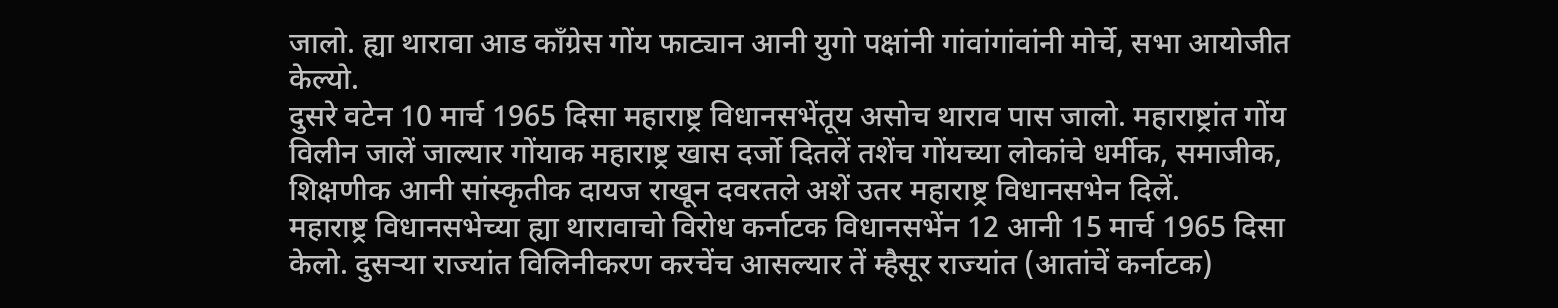जालो. ह्या थारावा आड काँग्रेस गोंय फाट्यान आनी युगो पक्षांनी गांवांगांवांनी मोर्चे, सभा आयोजीत केल्यो.
दुसरे वटेन 10 मार्च 1965 दिसा महाराष्ट्र विधानसभेंतूय असोच थाराव पास जालो. महाराष्ट्रांत गोंय विलीन जालें जाल्यार गोंयाक महाराष्ट्र खास दर्जो दितलें तशेंच गोंयच्या लोकांचे धर्मीक, समाजीक, शिक्षणीक आनी सांस्कृतीक दायज राखून दवरतले अशें उतर महाराष्ट्र विधानसभेन दिलें.
महाराष्ट्र विधानसभेच्या ह्या थारावाचो विरोध कर्नाटक विधानसभेंन 12 आनी 15 मार्च 1965 दिसा केलो. दुसऱ्या राज्यांत विलिनीकरण करचेंच आसल्यार तें म्हैसूर राज्यांत (आतांचें कर्नाटक)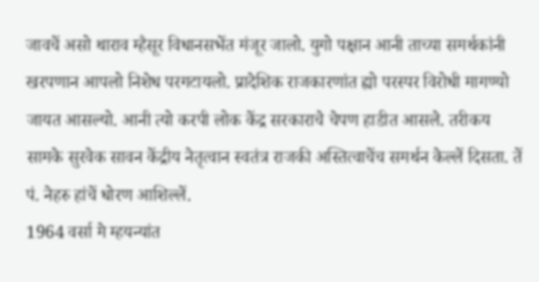जावचें असो थाराव म्हैसूर विधानसभेंत मंजूर जालो. युगो पक्षान आनी ताच्या समर्थकांनी खरपणान आपलो निशेध परगटायलो. प्रादेशिक राजकारणांत ह्यो परस्पर विरोधी मागण्यो जायत आसल्यो. आनी त्यो करपी लोक केंद्र सरकाराचे चेपण हाडीत आसले. तरीकय सामके सुरवेक सावन केंद्रीय नेतृत्वान स्वतंत्र राजकी अस्तित्वाचेंच समर्थन केल्लें दिसता. तें पं. नेहरु हांचें धोरण आशिल्लें.
1964 वर्सा मे म्हयन्यांत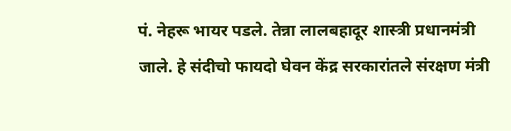पं. नेहरू भायर पडले. तेन्ना लालबहादूर शास्त्री प्रधानमंत्री जाले. हे संदीचो फायदो घेवन केंद्र सरकारांतले संरक्षण मंत्री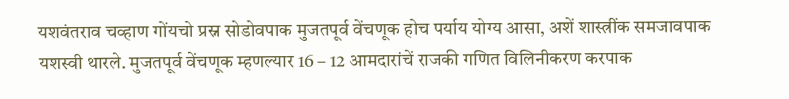यशवंतराव चव्हाण गोंयचो प्रस्न सोडोवपाक मुजतपूर्व वेंचणूक होच पर्याय योग्य आसा, अशें शास्त्रींक समजावपाक यशस्वी थारले. मुजतपूर्व वेंचणूक म्हणल्यार 16 – 12 आमदारांचें राजकी गणित विलिनीकरण करपाक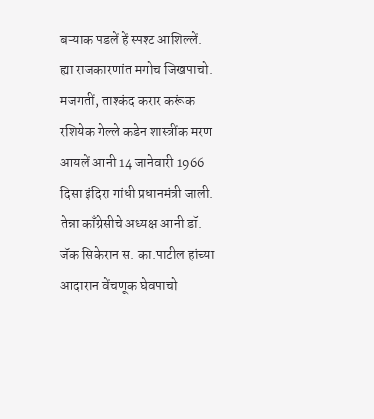बऱ्याक पडलें हें स्पश्ट आशिल्लें. ह्या राजकारणांत मगोच जिखपाचो. मजगतीं, ताश्कंद करार करूंक रशियेक गेल्ले कडेन शास्त्रींक मरण आयलें आनी 14 जानेवारी 1966 दिसा इंदिरा गांधी प्रधानमंत्री जाली. तेन्ना काँग्रेसीचे अध्यक्ष आनी डॉ. जॅक सिकेरान स. का.पाटील हांच्या आदारान वेंचणूक घेवपाचो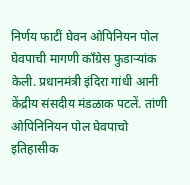निर्णय फाटीं घेवन ओपिनियन पोल घेवपाची मागणी काँग्रेस फुडाऱ्यांक केली. प्रधानमंत्री इंदिरा गांधी आनी केंद्रीय संसदीय मंडळाक पटलें. तांणी ओपिनिनियन पोल घेवपाचो इतिहासीक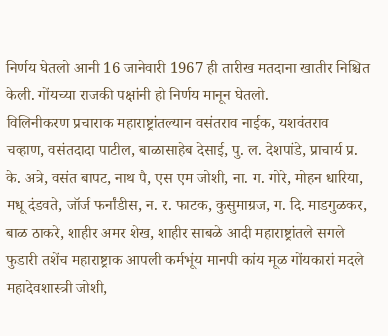निर्णय घेतलो आनी 16 जानेवारी 1967 ही तारीख मतदाना खातीर निश्चित केली. गोंयच्या राजकी पक्षांनी हो निर्णय मानून घेतलो.
विलिनीकरण प्रचाराक महाराष्ट्रांतल्यान वसंतराव नाईक, यशवंतराव चव्हाण, वसंतदादा पाटील, बाळासाहेब देसाई, पु. ल. देशपांडे, प्राचार्य प्र. के. अत्रे, वसंत बापट, नाथ पै, एस एम जोशी, ना. ग. गोरे, मोहन धारिया, मधू दंडवते, जॉर्ज फर्नांडीस, न. र. फाटक, कुसुमाग्रज, ग. दि. माडगुळकर, बाळ ठाकरे, शाहीर अमर शेख, शाहीर साबळे आदी महाराष्ट्रांतले सगले फुडारी तशेंच महाराष्ट्राक आपली कर्मभूंय मानपी कांय मूळ गोंयकारां मदले महादेवशास्त्री जोशी,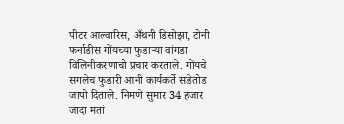पीटर आल्वारिस, अँथनी डिसोझा, टोनी फर्नाडीस गोंयच्या फुडाऱ्या वांगडा विलिनीकरणाचो प्रचार करताले. गोंयचे सगलेच फुडारी आनी कार्यकर्ते सडेतोड जापो दिताले. निमणे सुमार 34 हजार जादा मतां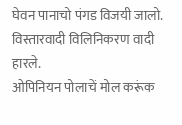घेवन पानाचो पंगड विजयी जालो. विस्तारवादी विलिनिकरण वादी हारले.
ओपिनियन पोलाचें मोल करूंक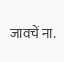जावचें ना.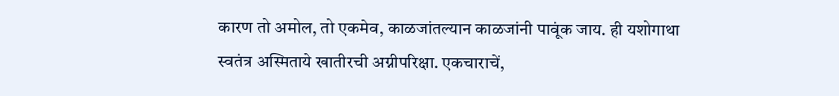कारण तो अमोल, तो एकमेव, काळजांतल्यान काळजांनी पावूंक जाय. ही यशोगाथा स्वतंत्र अस्मिताये खातीरची अग्नीपरिक्षा. एकचाराचें,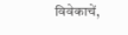विवेकाचें,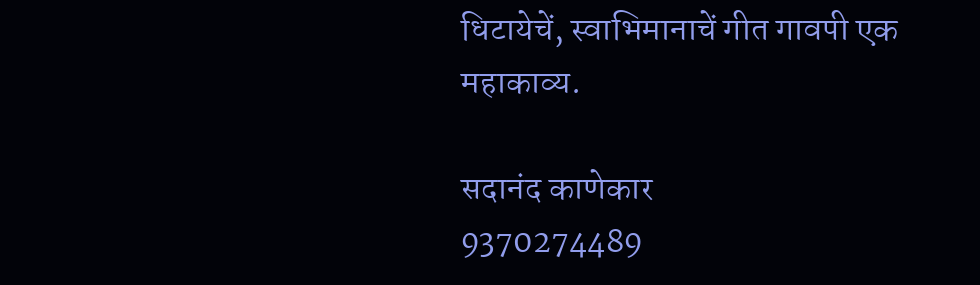धिटायेचें, स्वाभिमानाचें गीत गावपी एक महाकाव्य.

सदानंद काणेकार
9370274489